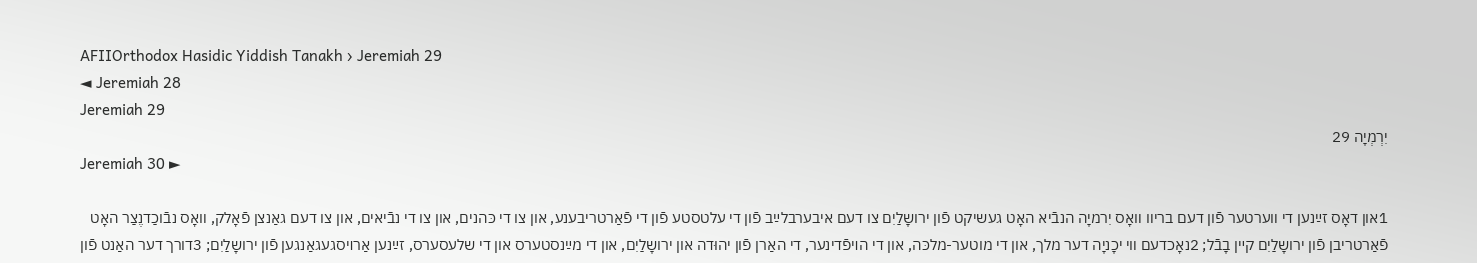AFIIOrthodox Hasidic Yiddish Tanakh › Jeremiah 29
◄ Jeremiah 28
Jeremiah 29
יִרְמְיָה 29
Jeremiah 30 ►

1און דאָס זײַנען די װערטער פֿון דעם בריװ װאָס יִרמיָה הנבֿיא האָט געשיקט פֿון ירושָלַיִם צו דעם איבערבלײַב פֿון די עלטסטע פֿון די פֿאַרטריבענע, און צו די כּהנים, און צו די נבֿיאים, און צו דעם גאַנצן פֿאָלק, װאָס נבֿוכַדנֶצַר האָט פֿאַרטריבן פֿון ירושָלַיִם קײן בָבֿל; 2נאָכדעם װי יכָניָה דער מלך, און די מוטער-מלכּה, און די הױפֿדינער, די האַרן פֿון יהוּדה און ירושָלַיִם, און די מײַנסטערס און די שלעסערס, זײַנען אַרױסגעגאַנגען פֿון ירושָלַיִם; 3דורך דער האַנט פֿון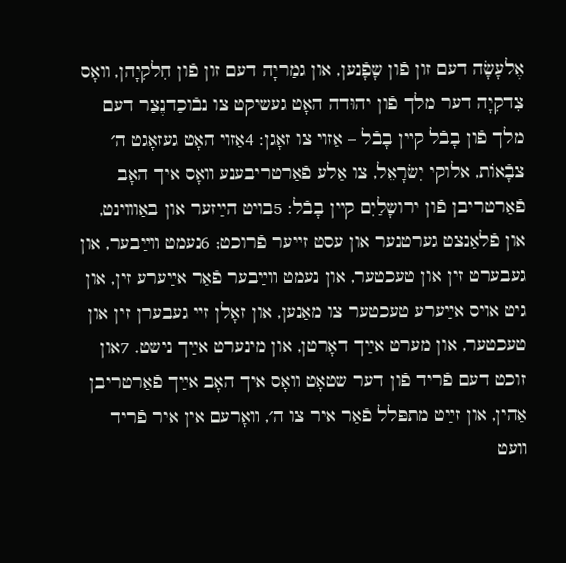אֶלעָשָׂה דעם זון פֿון שָפָֿנען, און גמַריָה דעם זון פֿון חִלקִיָהן, װאָס צִדקִיָה דער מלך פֿון יהוּדה האָט געשיקט צו נבֿוכַדנֶצַר דעם מלך פֿון בָבֿל קײן בָבֿל – אַזױ צו זאָגן: 4אַזױ האָט געזאָגט ה׳ צבָֿאוֹת, אלוקי יִשׂרָאֵל, צו אַלע פֿאַרטריבענע װאָס איך האָב פֿאַרטריבן פֿון ירושָלַיִם קײן בָבֿל: 5בױט הײַזער און באַװױנט, און פֿלאַנצט גערטנער און עסט זײער פֿרוכט; 6נעמט װײַבער, און געבערט זין און טעכטער, און נעמט װײַבער פֿאַר אײַערע זין, און גיט אױס אײַערע טעכטער צו מאַנען, און זאָלן זײ געבערן זין און טעכטער, און מערט אײַך דאָרטן, און מינערט אײַך נישט. 7און זוכט דעם פֿריד פֿון דער שטאָט װאָס איך האָב אײַך פֿאַרטריבן אַהין, און זײַט מתפּלל פֿאַר איר צו ה׳, װאָרעם אין איר פֿריד װעט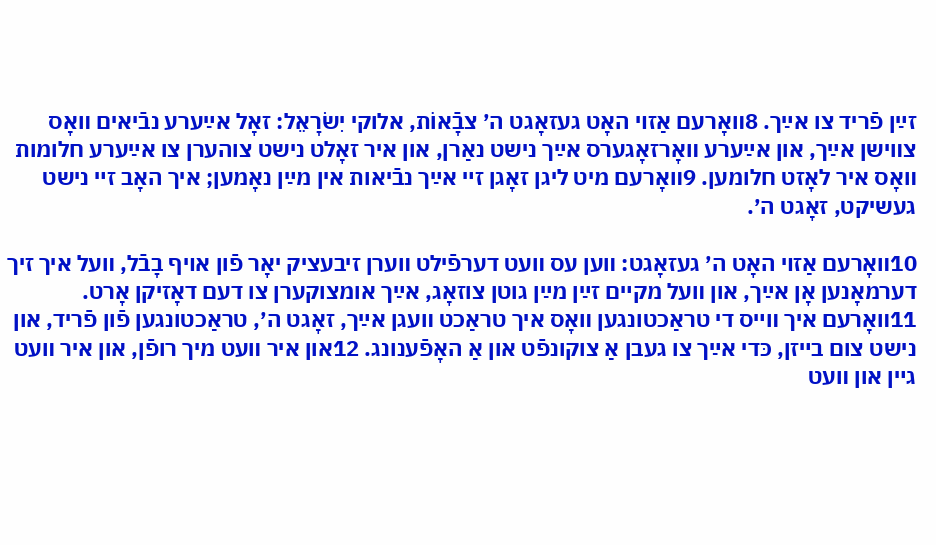זײַן פֿריד צו אײַך. 8װאָרעם אַזױ האָט געזאָגט ה׳ צבָֿאוֹת, אלוקי יִשׂרָאֵל: זאָל אײַערע נבֿיאים װאָס צװישן אײַך, און אײַערע װאָרזאָגערס אײַך נישט נאַרן, און איר זאָלט נישט צוהערן צו אײַערע חלומות װאָס איר לאָזט חלומען. 9װאָרעם מיט ליגן זאָגן זײ אײַך נבֿיאות אין מײַן נאָמען; איך האָב זײ נישט געשיקט, זאָגט ה׳.

10װאָרעם אַזױ האָט ה׳ געזאָגט: װען עס װעט דערפֿילט װערן זיבעציק יאָר פֿון אױף בָבֿל, װעל איך זיך דערמאָנען אָן אײַך, און װעל מקײם זײַן מײַן גוטן צוזאָג, אײַך אומצוקערן צו דעם דאָזיקן אָרט. 11װאָרעם איך װײס די טראַכטונגען װאָס איך טראַכט װעגן אײַך, זאָגט ה׳, טראַכטונגען פֿון פֿריד, און נישט צום בײזן, כּדי אײַך צו געבן אַ צוקונפֿט און אַ האָפֿענונג. 12און איר װעט מיך רופֿן, און איר װעט גײן און װעט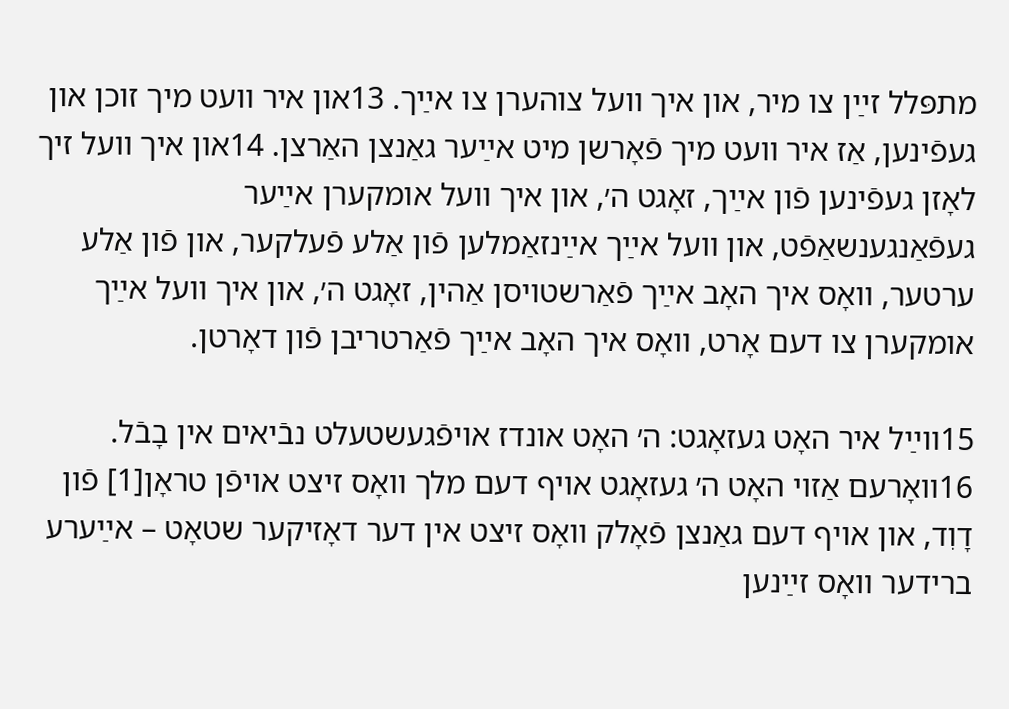מתפּלל זײַן צו מיר, און איך װעל צוהערן צו אײַך. 13און איר װעט מיך זוכן און געפֿינען, אַז איר װעט מיך פֿאָרשן מיט אײַער גאַנצן האַרצן. 14און איך װעל זיך לאָזן געפֿינען פֿון אײַך, זאָגט ה׳, און איך װעל אומקערן אײַער געפֿאַנגענשאַפֿט, און װעל אײַך אײַנזאַמלען פֿון אַלע פֿעלקער, און פֿון אַלע ערטער, װאָס איך האָב אײַך פֿאַרשטױסן אַהין, זאָגט ה׳, און איך װעל אײַך אומקערן צו דעם אָרט, װאָס איך האָב אײַך פֿאַרטריבן פֿון דאָרטן.

15װײַל איר האָט געזאָגט: ה׳ האָט אונדז אױפֿגעשטעלט נבֿיאים אין בָבֿל. 16װאָרעם אַזױ האָט ה׳ געזאָגט אױף דעם מלך װאָס זיצט אױפֿן טראָן[1] פֿון דָוִד, און אױף דעם גאַנצן פֿאָלק װאָס זיצט אין דער דאָזיקער שטאָט – אײַערע ברידער װאָס זײַנען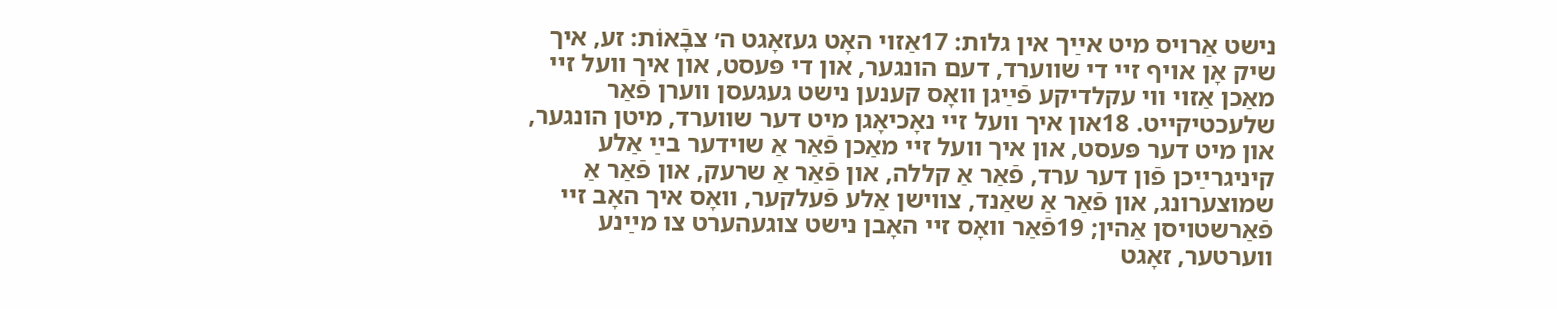נישט אַרױס מיט אײַך אין גלות: 17אַזױ האָט געזאָגט ה׳ צבָֿאוֹת: זע, איך שיק אָן אױף זײ די שװערד, דעם הונגער, און די פּעסט, און איך װעל זײ מאַכן אַזױ װי עקלדיקע פֿײַגן װאָס קענען נישט געגעסן װערן פֿאַר שלעכטיקײט. 18און איך װעל זײ נאָכיאָגן מיט דער שװערד, מיטן הונגער, און מיט דער פּעסט, און איך װעל זײ מאַכן פֿאַר אַ שױדער בײַ אַלע קיניגרײַכן פֿון דער ערד, פֿאַר אַ קללה, און פֿאַר אַ שרעק, און פֿאַר אַ שמוצערונג, און פֿאַר אַ שאַנד, צװישן אַלע פֿעלקער, װאָס איך האָב זײ פֿאַרשטױסן אַהין; 19פֿאַר װאָס זײ האָבן נישט צוגעהערט צו מײַנע װערטער, זאָגט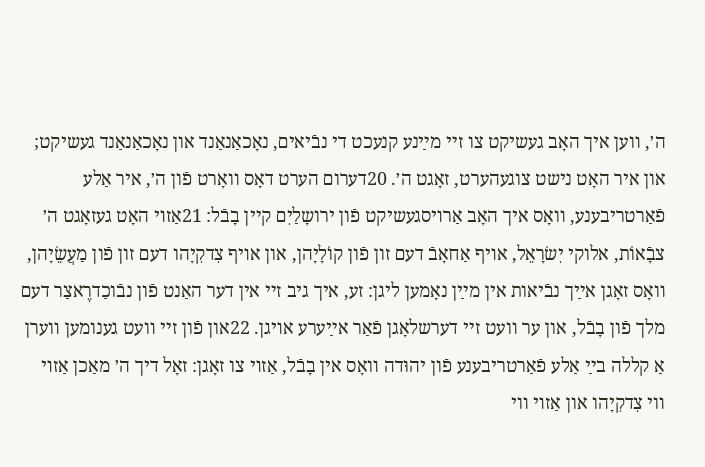ה׳, װען איך האָב געשיקט צו זײ מײַנע קנעכט די נבֿיאים, נאָכאַנאַנד און נאָכאַנאַנד געשיקט; און איר האָט נישט צוגעהערט, זאָגט ה׳. 20דערום הערט דאָס װאָרט פֿון ה׳, איר אַלע פֿאַרטריבענע, װאָס איך האָב אַרױסגעשיקט פֿון ירושָלַיִם קײן בָבֿל: 21אַזױ האָט געזאָגט ה׳ צבָֿאוֹת, אלוקי יִשׂרָאֵל, אױף אַחאָבֿ דעם זון פֿון קוֹלָיָהן, און אױף צִדקִיָהו דעם זון פֿון מַעֲשֵׂיָהן, װאָס זאָגן אײַך נבֿיאות אין מײַן נאָמען ליגן: זע, איך גיב זײ אין דער האַנט פֿון נבֿוכַדרֶאצַר דעם מלך פֿון בָבֿל, און ער װעט זײ דערשלאָגן פֿאַר אײַערע אױגן. 22און פֿון זײ װעט גענומען װערן אַ קללה בײַ אַלע פֿאַרטריבענע פֿון יהוּדה װאָס אין בָבֿל, אַזױ צו זאָגן: זאָל דיך ה׳ מאַכן אַזױ װי צִדקִיָהו און אַזױ װי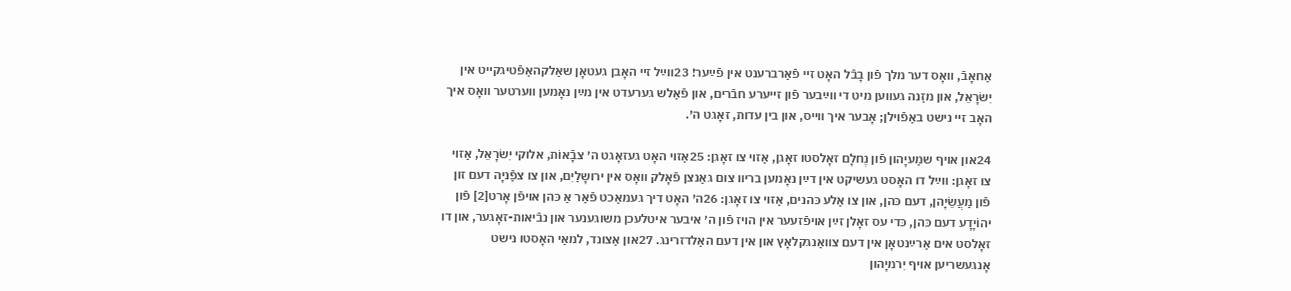אַחאָבֿ, װאָס דער מלך פֿון בָבֿל האָט זײ פֿאַרברענט אין פֿײַער! 23װײַל זײ האָבן געטאָן שאַלקהאַפֿטיגקײט אין יִשׂרָאֵל, און מזַנה געװען מיט די װײַבער פֿון זײערע חבֿרים, און פֿאַלש גערעדט אין מײַן נאָמען װערטער װאָס איך האָב זײ נישט באַפֿױלן; אָבער איך װײס, און בין עדות, זאָגט ה׳.

24און אױף שמַעיָהון פֿון נֶחלָם זאָלסטו זאָגן, אַזױ צו זאָגן: 25אַזױ האָט געזאָגט ה׳ צבָֿאוֹת, אלוקי יִשׂרָאֵל, אַזױ צו זאָגן: װײַל דו האָסט געשיקט אין דײַן נאָמען בריװ צום גאַנצן פֿאָלק װאָס אין ירושָלַיִם, און צו צפַֿניָה דעם זון פֿון מַעֲשֵׂיָהן, דעם כּהן, און צו אַלע כּהנים, אַזױ צו זאָגן: 26ה׳ האָט דיך געמאַכט פֿאַר אַ כּהן אױפֿן אָרט[2] פֿון יהוֹיָדָע דעם כּהן, כּדי עס זאָלן זײַן אױפֿזעער אין הױז פֿון ה׳ איבער איטלעכן משוגענער און נבֿיאות-זאָגער, און דו זאָלסט אים אַרײַנטאָן אין דעם צװאַנגקלאָץ און אין דעם האַלדזרינג. 27און אַצונד, למאַי האָסטו נישט אָנגעשריען אױף יִרמיָהון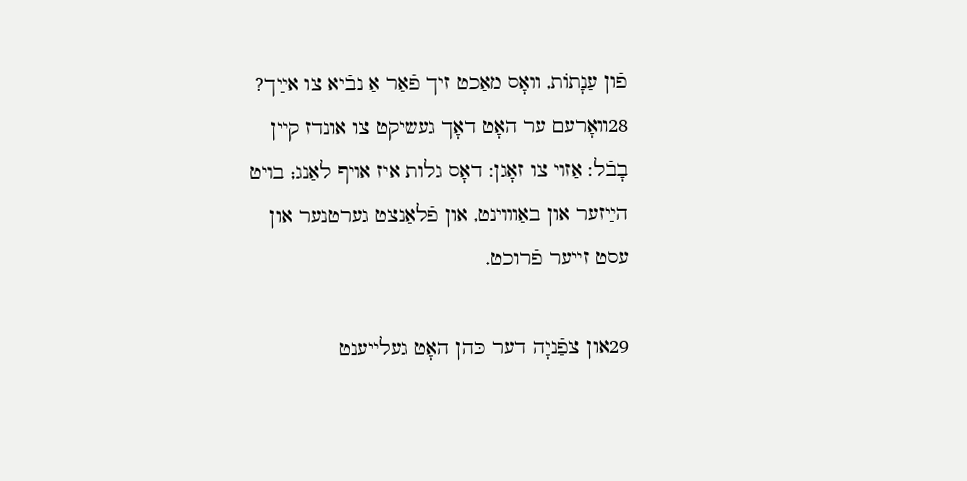פֿון עַנָתוֹת, װאָס מאַכט זיך פֿאַר אַ נבֿיא צו אײַך? 28װאָרעם ער האָט דאָך געשיקט צו אונדז קײן בָבֿל: אַזױ צו זאָגן: דאָס גלות איז אױף לאַנג; בױט הײַזער און באַװױנט, און פֿלאַנצט גערטנער און עסט זײער פֿרוכט.

29און צפַֿניָה דער כּהן האָט געלײענט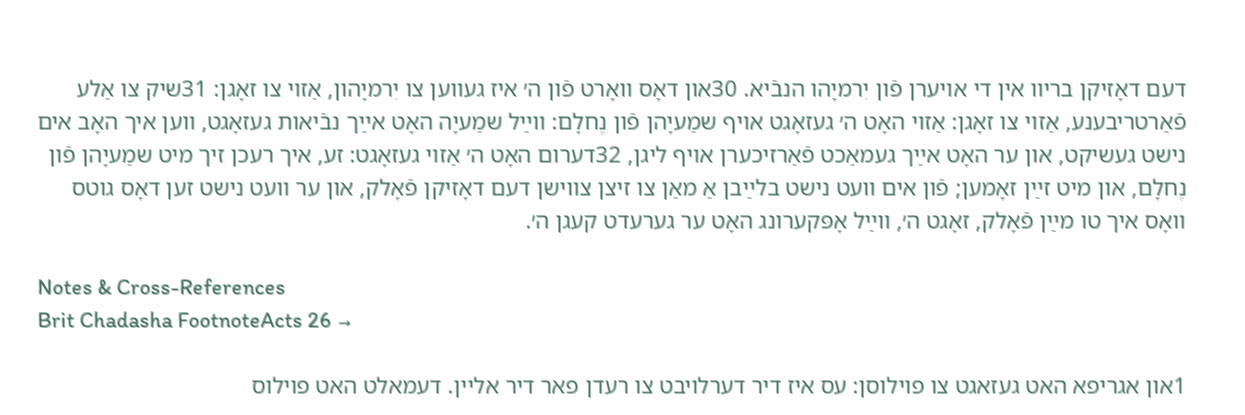דעם דאָזיקן בריװ אין די אױערן פֿון יִרמיָהו הנבֿיא. 30און דאָס װאָרט פֿון ה׳ איז געװען צו יִרמיָהון, אַזױ צו זאָגן: 31שיק צו אַלע פֿאַרטריבענע, אַזױ צו זאָגן: אַזױ האָט ה׳ געזאָגט אױף שמַעיָהן פֿון נֶחלָם: װײַל שמַעיָה האָט אײַך נבֿיאות געזאָגט, װען איך האָב אים נישט געשיקט, און ער האָט אײַך געמאַכט פֿאַרזיכערן אױף ליגן, 32דערום האָט ה׳ אַזױ געזאָגט: זע, איך רעכן זיך מיט שמַעיָהן פֿון נֶחלָם, און מיט זײַן זאָמען; פֿון אים װעט נישט בלײַבן אַ מאַן צו זיצן צװישן דעם דאָזיקן פֿאָלק, און ער װעט נישט זען דאָס גוטס װאָס איך טו מײַן פֿאָלק, זאָגט ה׳, װײַל אָפּקערונג האָט ער גערעדט קעגן ה׳.

Notes & Cross-References
Brit Chadasha FootnoteActs 26 →

1און אגריפא האט געזאגט צו פוילוסן: עס איז דיר דערלויבט צו רעדן פאר דיר אליין. דעמאלט האט פוילוס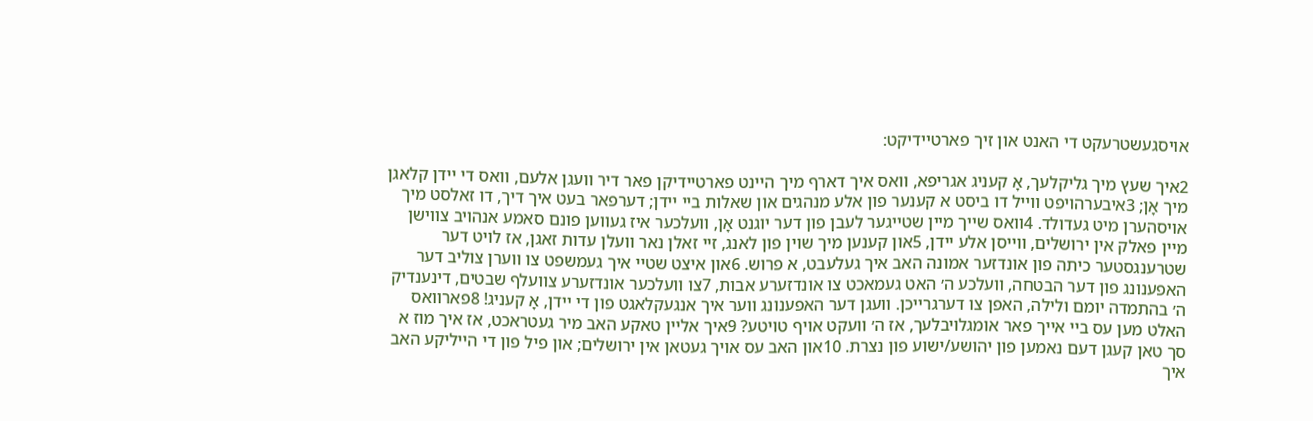אויסגעשטרעקט די האנט און זיך פארטיידיקט:

2איך שעץ מיך גליקלעך, אָ קעניג אגריפא, וואס איך דארף מיך היינט פארטיידיקן פאר דיר וועגן אלעם, וואס די יידן קלאגן מיך אָן; 3איבערהויפט ווייל דו ביסט א קענער פון אלע מנהגים און שאלות ביי יידן; דערפאר בעט איך דיך, דו זאלסט מיך אויסהערן מיט געדולד. 4וואס שייך מיין שטייגער לעבן פון דער יוגנט אָן, וועלכער איז געווען פונם סאמע אנהויב צווישן מיין פאלק אין ירושלים, ווייסן אלע יידן, 5און קענען מיך שוין פון לאנג, זיי זאלן נאר וועלן עדות זאגן, אז לויט דער שטרענגסטער כיתה פון אונדזער אמונה האב איך געלעבט, א פרוש. 6און איצט שטיי איך געמשפט צו ווערן צוליב דער האפענונג פון דער הבטחה, וועלכע ה׳ האט געמאכט צו אונדזערע אבות, 7צו וועלכער אונדזערע צוועלף שבטים, דינענדיק ה׳ בהתמדה יומם ולילה, האפן צו דערגרייכן. וועגן דער האפענונג ווער איך אנגעקלאגט פון די יידן, אָ קעניג! 8פארוואס האלט מען עס ביי אייך פאר אומגלויבלעך, אז ה׳ וועקט אויף טויטע? 9איך אליין טאקע האב מיר געטראכט, אז איך מוז א סך טאן קעגן דעם נאמען פון יהושע/ישוע פון נצרת. 10און האב עס אויך געטאן אין ירושלים; און פיל פון די הייליקע האב איך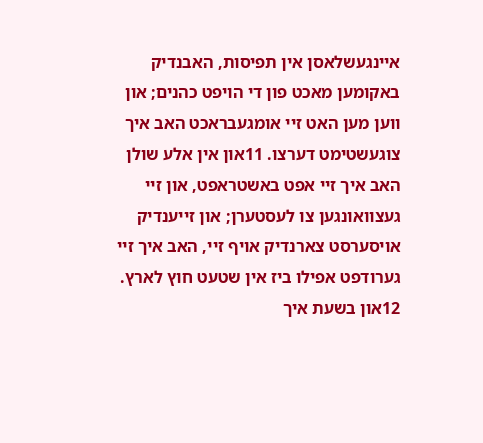איינגעשלאסן אין תפיסות, האבנדיק באקומען מאכט פון די הויפט כהנים; און ווען מען האט זיי אומגעבראכט האב איך צוגעשטימט דערצו. 11און אין אלע שולן האב איך זיי אפט באשטראפט, און זיי געצוואונגען צו לעסטערן; און זייענדיק אויסערסט צארנדיק אויף זיי, האב איך זיי גערודפט אפילו ביז אין שטעט חוץ לארץ. 12און בשעת איך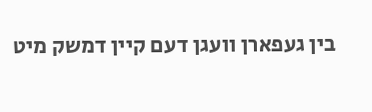בין געפארן וועגן דעם קיין דמשק מיט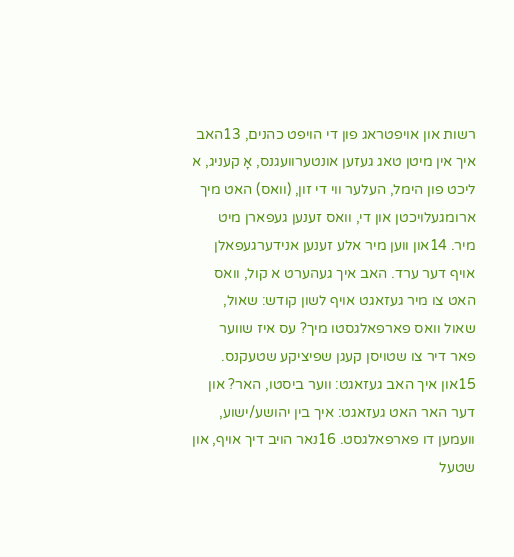רשות און אויפטראג פון די הויפט כהנים, 13האב איך אין מיטן טאג געזען אונטערוועגנס, אָ קעניג, א ליכט פון הימל, העלער ווי די זון, (וואס) האט מיך ארומגעלויכטן און די, וואס זענען געפארן מיט מיר. 14און ווען מיר אלע זענען אנידערגעפאלן אויף דער ערד. האב איך געהערט א קול, וואס האט צו מיר געזאגט אויף לשון קודש: שאול, שאול וואס פארפאלגסטו מיך? עס איז שווער פאר דיר צו שטויסן קעגן שפיציקע שטעקנס. 15און איך האב געזאגט: ווער ביסטו, האר? און דער האר האט געזאגט: איך בין יהושע/ישוע, וועמען דו פארפאלגסט. 16נאר הויב דיך אויף, און שטעל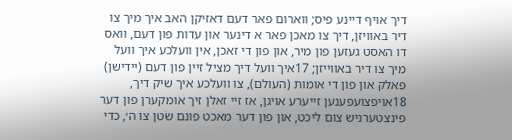דיך אויף דיינע פיס; ווארום פאר דעם דאזיקן האב איך מיך צו דיר באוויזן, דיך צו מאכן פאר א דינער און עדות פון דעם, וואס דו האסט געזען פון מיר, און פון די זאכן, אין וועלכע איך וועל מיך צו דיר באווייזן; 17איך וועל דיך מציל זיין פון דעם (יידישן) פאלק און פון די אומות (העולם), צו וועלכע איך שיק דיך, 18אויפצועפענען זייערע אויגן, אז זיי זאלן זיך אומקערן פון דער פינצטערניש צום ליכט, און פון דער מאכט פונם שׂטן צו ה׳, כדי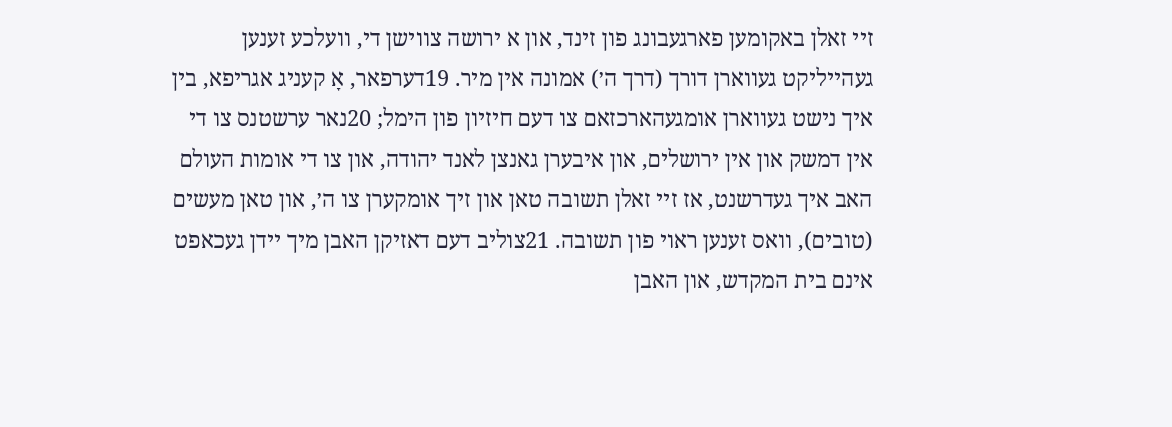זיי זאלן באקומען פארגעבונג פון זינד, און א ירושה צווישן די, וועלכע זענען געהייליקט געווארן דורך (דרך ה׳) אמונה אין מיר. 19דערפאר, אָ קעניג אגריפא, בין איך נישט געווארן אומגעהארכזאם צו דעם חיזיון פון הימל; 20נאר ערשטנס צו די אין דמשק און אין ירושלים, און איבערן גאנצן לאנד יהודה, און צו די אומות העולם האב איך געדרשנט, אז זיי זאלן תשובה טאן און זיך אומקערן צו ה׳, און טאן מעשים (טובים), וואס זענען ראוי פון תשובה. 21צוליב דעם דאזיקן האבן מיך יידן געכאפט אינם בית המקדש, און האבן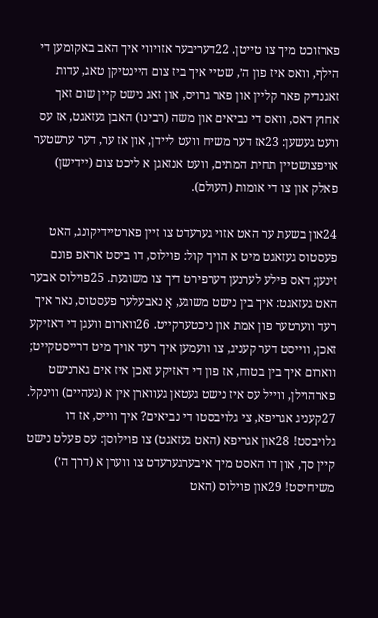פארזוכט מיך צו טייטן. 22דעריבער אזויווי איך האב באקומען די הילף, וואס איז פון ה׳, שטיי איך ביז צום היינטיקן טאג, עדות זאגנדיק פאר קליין און פאר גרויס, און זאג נישט קיין שום זאך אחוץ דאס, וואס די נביאים און משה (רבינו) האבן געזאגט, אז עס וועט געשען: 23אז דער משיח וועט ליידן, און אז ער, דער ערשטער אויפצושטיין תחית המתים, וועט אנזאגן א ליכט צום (יידישן) פאלק און צו די אומות (העולם).

24און בשעת ער האט אזוי גערעדט צו זיין פארטיידיקונג, האט פעסטוס געזאגט מיט א הויך קול: פוילוס, דו ביסט אראפ פונם זינען; דאס פילע לערנען דערפירט דיך צו משוגעת. 25פוילוס אבער האט געזאגט: איך בין נישט משוגע, אָ נאבעלער פעסטוס, נאר איך רעד ווערטער פון אמת און ניכטערקייט. 26ווארום וועגן די דאזיקע זאכן, ווייסט דער קעניג, צו וועמען איך רעד אויך מיט דרייסטקייט; ווארום איך בין בטוח, אז פון די דאזיקע זאכן איז אים גארנישט פארהוילן, ווייל עס איז נישט געטאן געווארן אין א (געהיים) ווינקל. 27קעניג אגריפא, צי גלויבסטו די נביאים? איך ווייס, אז דו גלויבסט! 28און אגריפא (האט געזאגט) צו פוילוסן: עס פעלט נישט קיין סך, און דו האסט מיך איבערגערעדט צו ווערן א (דרך ה׳) משיחיסט! 29און פוילוס (האט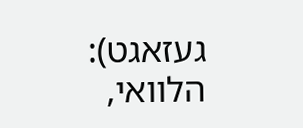געזאגט): הלוואי,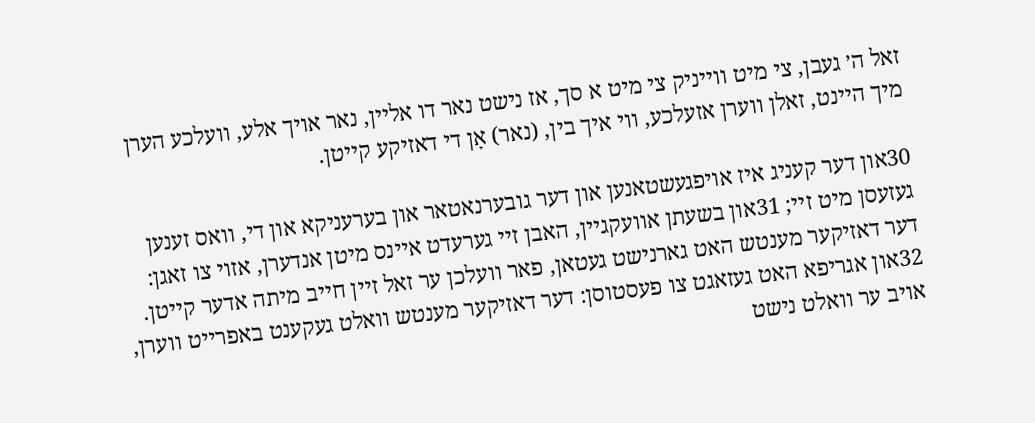זאל ה׳ געבן, צי מיט ווייניק צי מיט א סך, אז נישט נאר דו אליין, נאר אויך אלע, וועלכע הערן מיך היינט, זאלן ווערן אזעלכע, ווי איך בין, (נאר) אָן די דאזיקע קייטן.

30און דער קעניג איז אויפגעשטאנען און דער גובערנאטאר און בערעניקא און די, וואס זענען געזעסן מיט זיי; 31און בשעתן אוועקגיין, האבן זיי גערעדט איינס מיטן אנדערן, אזוי צו זאגן: דער דאזיקער מענטש האט גארנישט געטאן, פאר וועלכן ער זאל זיין חייב מיתה אדער קייטן. 32און אגריפא האט געזאגט צו פעסטוסן: דער דאזיקער מענטש וואלט געקענט באפרייט ווערן, אויב ער וואלט נישט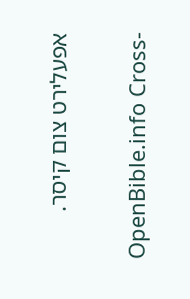אפעלירט צום קיסר.

OpenBible.info Cross-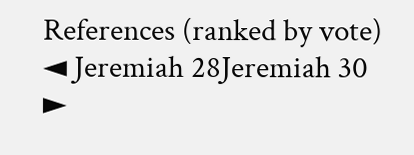References (ranked by vote)
◄ Jeremiah 28Jeremiah 30 ►